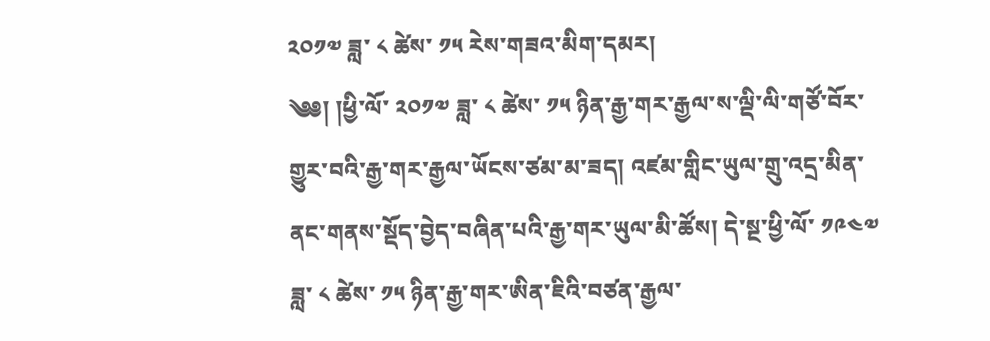༢༠༡༧ ཟླ་ ༨ ཚེས་ ༡༥ རེས་གཟའ་མིག་དམར།
༄༅། །ཕྱི་ལོ་ ༢༠༡༧ ཟླ་ ༨ ཚེས་ ༡༥ ཉིན་རྒྱ་གར་རྒྱལ་ས་ལྡི་ལི་གཙོ་བོར་གྱུར་བའི་རྒྱ་གར་རྒྱལ་ཡོངས་ཙམ་མ་ཟད། འཛམ་གླིང་ཡུལ་གྲུ་འདྲ་མིན་ནང་གནས་སྡོད་བྱེད་བཞིན་པའི་རྒྱ་གར་ཡུལ་མི་ཚོས། དེ་སྔ་ཕྱི་ལོ་ ༡༩༤༧ ཟླ་ ༨ ཚེས་ ༡༥ ཉིན་རྒྱ་གར་ཨིན་ཇིའི་བཙན་རྒྱལ་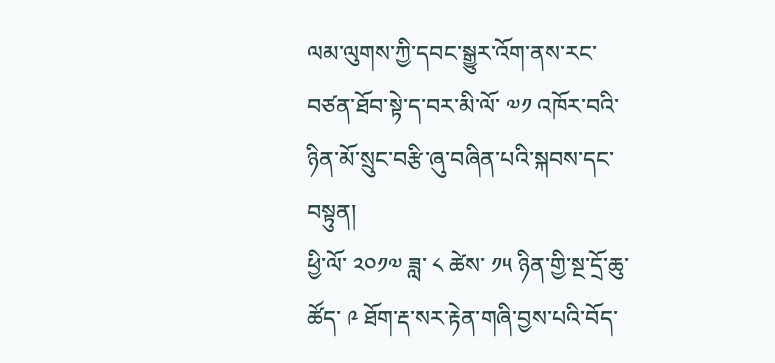ལམ་ལུགས་ཀྱི་དབང་སྒྱུར་འོག་ནས་རང་བཙན་ཐོབ་སྟེ་ད་བར་མི་ལོ་ ༧༡ འཁོར་བའི་ཉིན་མོ་སྲུང་བརྩི་ཞུ་བཞིན་པའི་སྐབས་དང་བསྟུན།
ཕྱི་ལོ་ ༢༠༡༧ ཟླ་ ༨ ཚེས་ ༡༥ ཉིན་གྱི་སྔ་དྲོ་ཆུ་ཚོད་ ༩ ཐོག་རྡ་སར་རྟེན་གཞི་བྱས་པའི་བོད་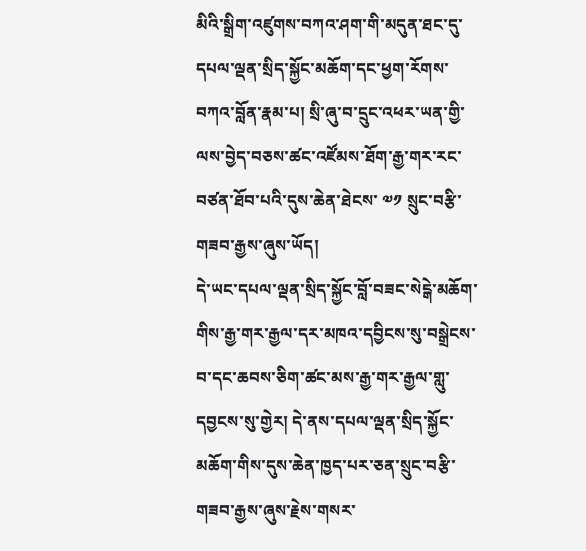མིའི་སྒྲིག་འཛུགས་བཀའ་ཤག་གི་མདུན་ཐང་དུ་དཔལ་ལྡན་སྲིད་སྐྱོང་མཆོག་དང་ཕྱག་རོགས་བཀའ་བློན་རྣམ་པ། སྲི་ཞུ་བ་དྲུང་འཕར་ཡན་གྱི་ལས་བྱེད་བཅས་ཚང་འཛོམས་ཐོག་རྒྱ་གར་རང་བཙན་ཐོབ་པའི་དུས་ཆེན་ཐེངས་ ༧༡ སྲུང་བརྩི་གཟབ་རྒྱས་ཞུས་ཡོད།
དེ་ཡང་དཔལ་ལྡན་སྲིད་སྐྱོང་བློ་བཟང་སེངྒེ་མཆོག་གིས་རྒྱ་གར་རྒྱལ་དར་མཁའ་དབྱིངས་སུ་བསྒྲེངས་བ་དང་ཆབས་ཅིག་ཚང་མས་རྒྱ་གར་རྒྱལ་གླུ་དབྱངས་སུ་གྱེར། དེ་ནས་དཔལ་ལྡན་སྲིད་སྐྱོང་མཆོག་གིས་དུས་ཆེན་ཁྱད་པར་ཅན་སྲུང་བརྩི་གཟབ་རྒྱས་ཞུས་རྗེས་གསར་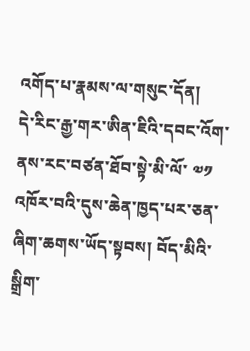འགོད་པ་རྣམས་ལ་གསུང་དོན།
དེ་རིང་རྒྱ་གར་ཨིན་ཇིའི་དབང་འོག་ནས་རང་བཙན་ཐོབ་སྟེ་མི་ལོ་ ༧༡ འཁོར་བའི་དུས་ཆེན་ཁྱད་པར་ཅན་ཞིག་ཆགས་ཡོད་སྟབས། བོད་མིའི་སྒྲིག་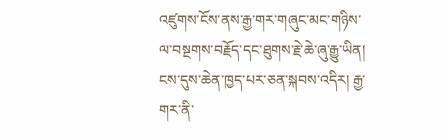འཛུགས་ངོས་ནས་རྒྱ་གར་གཞུང་མང་གཉིས་ལ་བསྔགས་བརྗོད་དང་ཐུགས་རྗེ་ཆེ་ཞུ་རྒྱུ་ཡིན།
ངས་དུས་ཆེན་ཁྱད་པར་ཅན་སྐབས་འདིར། རྒྱ་གར་ནི་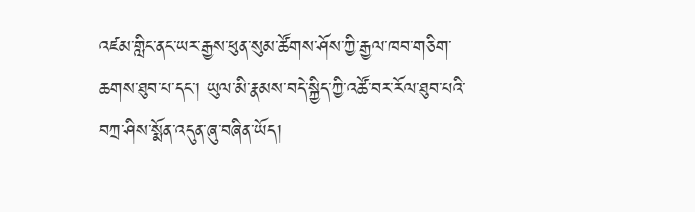འཛམ་གླིང་ནང་ཡར་རྒྱས་ཕུན་སུམ་ཚོགས་ཤོས་ཀྱི་རྒྱལ་ཁབ་གཅིག་ཆགས་ཐུབ་པ་དང་། ཡུལ་མི་རྣམས་བདེ་སྐྱིད་ཀྱི་འཚོ་བར་རོལ་ཐུབ་པའི་བཀྲ་ཤིས་སྨོན་འདུན་ཞུ་བཞིན་ཡོད།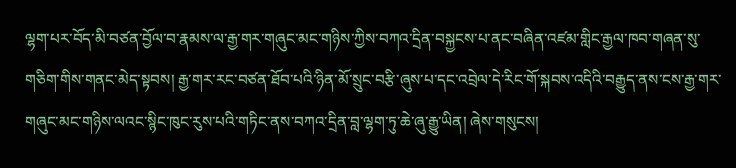ལྷག་པར་བོད་མི་བཙན་བྱོལ་བ་རྣམས་ལ་རྒྱ་གར་གཞུང་མང་གཉིས་ཀྱིས་བཀའ་དྲིན་བསྐྱངས་པ་ནང་བཞིན་འཛམ་གླིང་རྒྱལ་ཁབ་གཞན་སུ་གཅིག་གིས་གནང་མེད་སྟབས། རྒྱ་གར་རང་བཙན་ཐོབ་པའི་ཉིན་མོ་སྲུང་བརྩི་ཞུས་པ་དང་འབྲེལ་དེ་རིང་གོ་སྐབས་འདིའི་བརྒྱུད་ནས་ངས་རྒྱ་གར་གཞུང་མང་གཉིས་ལའང་སྙིང་ཁུང་རུས་པའི་གཏིང་ནས་བཀའ་དྲིན་བླ་ལྷག་ཏུ་ཆེ་ཞུ་རྒྱུ་ཡིན། ཞེས་གསུངས།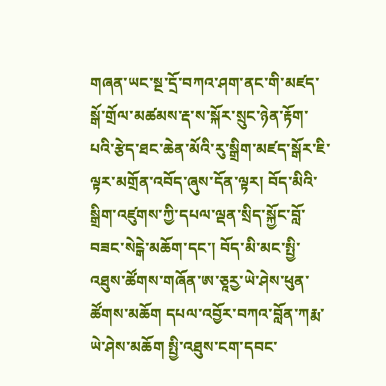གཞན་ཡང་སྔ་དྲོ་བཀའ་ཤག་ནང་གི་མཛད་སྒོ་གྲོལ་མཚམས་རྡ་ས་སྐོར་སྲུང་ཉེན་རྟོག་པའི་རྩེད་ཐང་ཆེན་མོའི་རུ་སྒྲིག་མཛད་སྒོར་ཇི་ལྟར་མགྲོན་འབོད་ཞུས་དོན་ལྟར། བོད་མིའི་སྒྲིག་འཛུགས་ཀྱི་དཔལ་ལྡན་སྲིད་སྐྱོང་བློ་བཟང་སེངྒེ་མཆོག་དང་། བོད་མི་མང་སྤྱི་འཐུས་ཚོགས་གཞོན་ཨ་ཅཱརྱ་ཡེ་ཤེས་ཕུན་ཚོགས་མཆོག དཔལ་འབྱོར་བཀའ་བློན་ཀརྨ་ཡེ་ཤེས་མཆོག སྤྱི་འཐུས་ངག་དབང་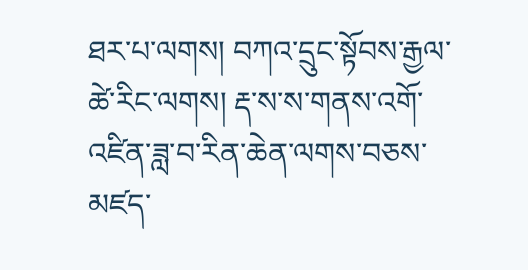ཐར་པ་ལགས། བཀའ་དྲུང་སྟོབས་རྒྱལ་ཚེ་རིང་ལགས། རྡ་ས་ས་གནས་འགོ་འཛིན་ཟླ་བ་རིན་ཆེན་ལགས་བཅས་མཛད་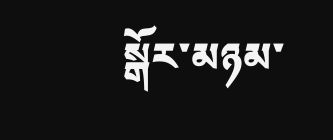སྒོར་མཉམ་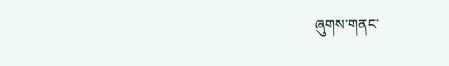ཞུགས་གནང་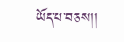ཡོད་པ་བཅས།།